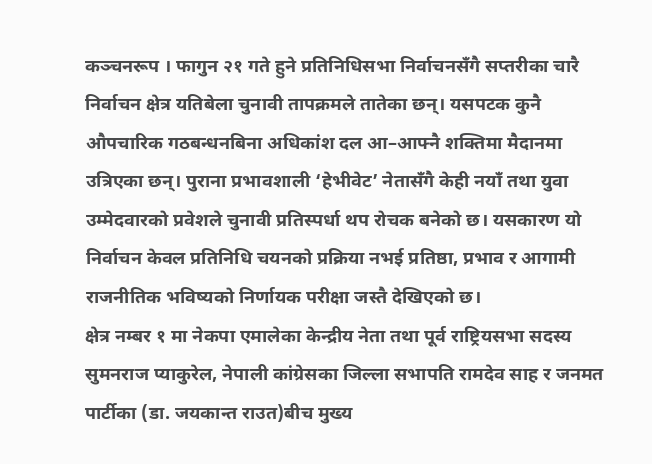कञ्चनरूप । फागुन २१ गते हुने प्रतिनिधिसभा निर्वाचनसँगै सप्तरीका चारै निर्वाचन क्षेत्र यतिबेला चुनावी तापक्रमले तातेका छन्। यसपटक कुनै औपचारिक गठबन्धनबिना अधिकांश दल आ–आफ्नै शक्तिमा मैदानमा उत्रिएका छन्। पुराना प्रभावशाली ‘हेभीवेट’ नेतासँगै केही नयाँ तथा युवा उम्मेदवारको प्रवेशले चुनावी प्रतिस्पर्धा थप रोचक बनेको छ। यसकारण यो निर्वाचन केवल प्रतिनिधि चयनको प्रक्रिया नभई प्रतिष्ठा, प्रभाव र आगामी राजनीतिक भविष्यको निर्णायक परीक्षा जस्तै देखिएको छ।
क्षेत्र नम्बर १ मा नेकपा एमालेका केन्द्रीय नेता तथा पूर्व राष्ट्रियसभा सदस्य सुमनराज प्याकुरेल, नेपाली कांग्रेसका जिल्ला सभापति रामदेव साह र जनमत पार्टीका (डा. जयकान्त राउत)बीच मुख्य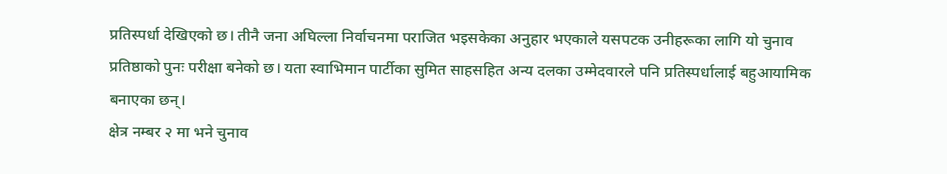प्रतिस्पर्धा देखिएको छ। तीनै जना अघिल्ला निर्वाचनमा पराजित भइसकेका अनुहार भएकाले यसपटक उनीहरूका लागि यो चुनाव प्रतिष्ठाको पुनः परीक्षा बनेको छ। यता स्वाभिमान पार्टीका सुमित साहसहित अन्य दलका उम्मेदवारले पनि प्रतिस्पर्धालाई बहुआयामिक बनाएका छन्।
क्षेत्र नम्बर २ मा भने चुनाव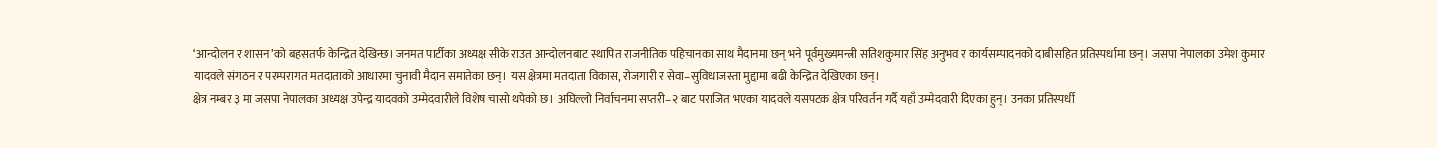‘आन्दोलन र शासन’को बहसतर्फ केन्द्रित देखिन्छ। जनमत पार्टीका अध्यक्ष सीके राउत आन्दोलनबाट स्थापित राजनीतिक पहिचानका साथ मैदानमा छन् भने पूर्वमुख्यमन्त्री सतिशकुमार सिंह अनुभव र कार्यसम्पादनको दाबीसहित प्रतिस्पर्धामा छन्। जसपा नेपालका उमेश कुमार यादवले संगठन र परम्परागत मतदाताको आधारमा चुनावी मैदान समातेका छन्। यस क्षेत्रमा मतदाता विकास, रोजगारी र सेवा–सुविधाजस्ता मुद्दामा बढी केन्द्रित देखिएका छन्।
क्षेत्र नम्बर ३ मा जसपा नेपालका अध्यक्ष उपेन्द्र यादवको उम्मेदवारीले विशेष चासो थपेको छ। अघिल्लो निर्वाचनमा सप्तरी–२ बाट पराजित भएका यादवले यसपटक क्षेत्र परिवर्तन गर्दै यहाँ उम्मेदवारी दिएका हुन्। उनका प्रतिस्पर्धी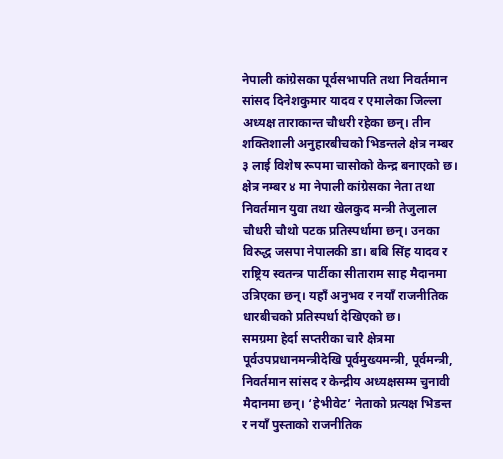नेपाली कांग्रेसका पूर्वसभापति तथा निवर्तमान सांसद दिनेशकुमार यादव र एमालेका जिल्ला अध्यक्ष ताराकान्त चौधरी रहेका छन्। तीन शक्तिशाली अनुहारबीचको भिडन्तले क्षेत्र नम्बर ३ लाई विशेष रूपमा चासोको केन्द्र बनाएको छ।
क्षेत्र नम्बर ४ मा नेपाली कांग्रेसका नेता तथा निवर्तमान युवा तथा खेलकुद मन्त्री तेजुलाल चौधरी चौथो पटक प्रतिस्पर्धामा छन्। उनका विरुद्ध जसपा नेपालकी डा। बबि सिंह यादव र राष्ट्रिय स्वतन्त्र पार्टीका सीताराम साह मैदानमा उत्रिएका छन्। यहाँ अनुभव र नयाँ राजनीतिक धारबीचको प्रतिस्पर्धा देखिएको छ।
समग्रमा हेर्दा सप्तरीका चारै क्षेत्रमा पूर्वउपप्रधानमन्त्रीदेखि पूर्वमुख्यमन्त्री, पूर्वमन्त्री, निवर्तमान सांसद र केन्द्रीय अध्यक्षसम्म चुनावी मैदानमा छन्। ‘हेभीवेट’ नेताको प्रत्यक्ष भिडन्त र नयाँ पुस्ताको राजनीतिक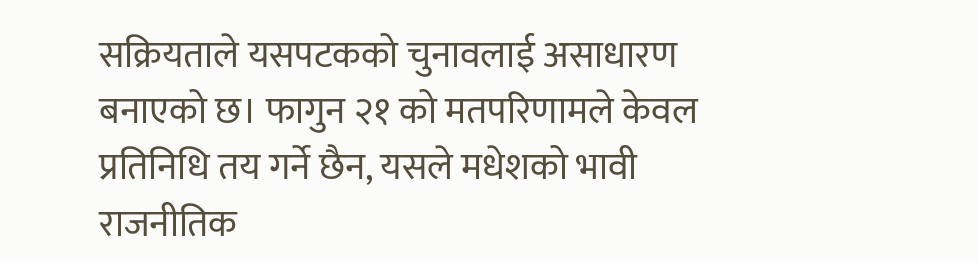सक्रियताले यसपटकको चुनावलाई असाधारण बनाएको छ। फागुन २१ को मतपरिणामले केवल प्रतिनिधि तय गर्ने छैन, यसले मधेशको भावी राजनीतिक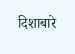दिशाबारे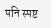पनि स्पष्ट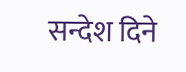सन्देश दिने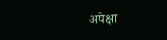अपेक्षा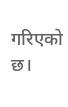गरिएको छ।